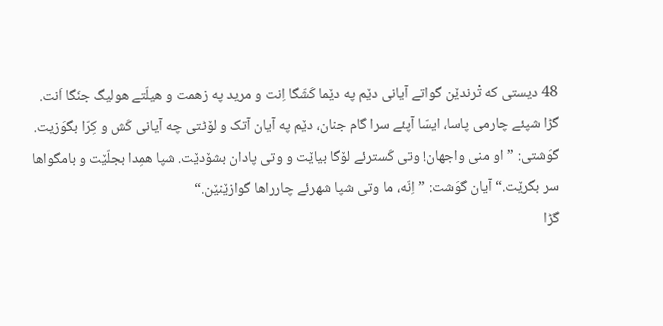48 دیستی که تْرندێن گواتے آیانی دێم په دێما کَشّگا اِنت و مرید په زهمت و هیلّتے هولیگ جنَگا اَنت. گڑا شپئے چارمی پاسا، ایسّا آپئے سرا گام جنان، دێم په آیان آتک و لۆٹتی چه آیانی کَش و کِرّا بگوَزیت.
گوَشتی: ”او منی واجهان! وتی کَسترئے لۆگا بیاێت و وتی پادان بشۆدێت. شپا همِدا بجلّێت و بامگواها سر بگرێت.“ آیان گوَشت: ”اِنّه، ما وتی شپا شهرئے چارراها گوازێنێن.“
گڑا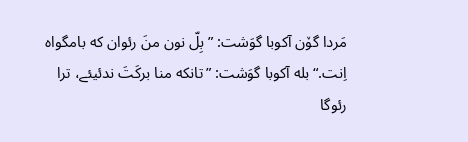مَردا گۆن آکوبا گوَشت: ”بِلّ نون منَ رئوان که بامگواه اِنت.“ بله آکوبا گوَشت: ”تانکه منا برکَتَ ندئیئے، ترا رئوگا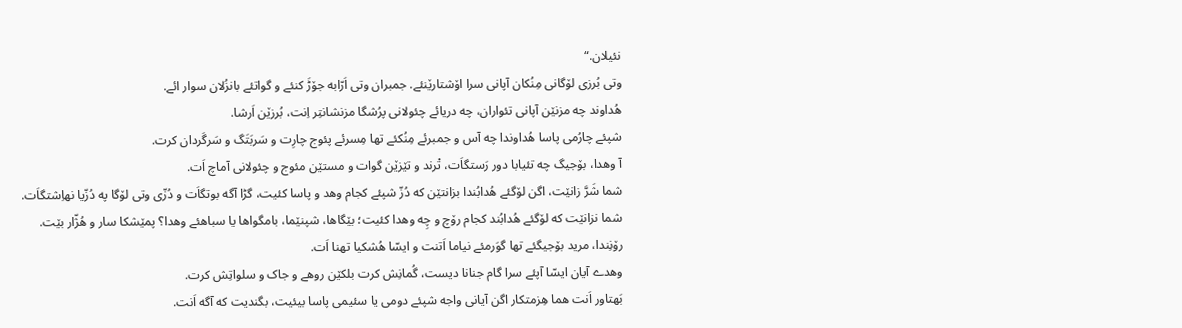نئیلان.“
وتی بُرزی لۆگانی مِنُکان آپانی سرا اۆشتارێنئے. جمبران وتی اَرّابه جۆڑَ کنئے و گواتئے بانزُلان سوار ائے.
هُداوند چه مزنێن آپانی تئواران، چه دریائے چئولانی پرُشگا مزنشانتِر اِنت، بُرزێن اَرشا.
شپئے چارُمی پاسا هُداوندا چه آس و جمبرئے مِنُکئے تها مِسرئے پئوج چارِت و سَربَتَگ و سَرگَردان کرت.
آ وهدا، بۆجیگ چه تئیابا دور رَستگاَت، تْرند و تێزێن گوات و مستێن مئوج و چئولانی آماچ اَت.
شما شَرَّ زانێت، اگن لۆگئے هُدابُندا بزانتێن که دُزّ شپئے کجام وهد و پاسا کئیت، گڑا آگه بوتگاَت و دُزّی وتی لۆگا په دُزّیا نهاِشتگاَت.
شما نزانێت که لۆگئے هُدابُند کجام رۆچ و چِه وهدا کئیت؛ بێگاها، شپنێما، بامگواها یا سباهئے وهدا؟ پمێشکا سار و هُژّار بێت.
رۆنِندا، مرید بۆجیگئے تها گوَرمئے نیاما اَتنت و ایسّا هُشکیا تهنا اَت.
وهدے آیان ایسّا آپئے سرا گام جنانا دیست، گُمانِش کرت بلکێن روهے و جاک و سلواتِش کرت.
بَهتاور اَنت هما هِزمتکار اگن آیانی واجه شپئے دومی یا سئیمی پاسا بیئیت، بگندیت که آگه اَنت.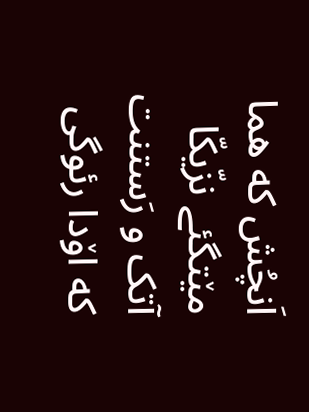اَنچُش که هما مێتگئے نزّیکّا آتک و رَستنت که اۆدا رئوگی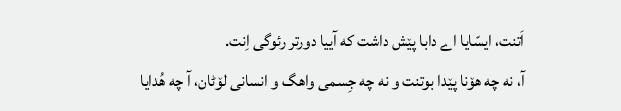اَتنت، ایسّایا اے دابا پێش داشت که آییا دورتر رئوگی اِنت.
آ، نه چه هۆنا پێدا بوتنت و نه چه جِسمی واهگ و انسانی لۆٹان، آ چه هُدایا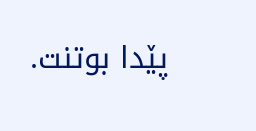پێدا بوتنت.